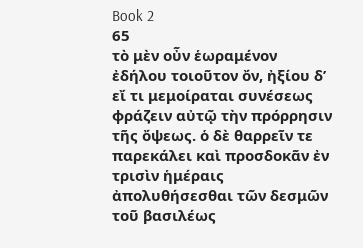Book 2
65
τὸ μὲν οὖν ἑωραμένον ἐδήλου τοιοῦτον ὄν, ἠξίου δʼ εἴ τι μεμοίραται συνέσεως φράζειν αὐτῷ τὴν πρόρρησιν τῆς ὄψεως. ὁ δὲ θαρρεῖν τε παρεκάλει καὶ προσδοκᾶν ἐν τρισὶν ἡμέραις ἀπολυθήσεσθαι τῶν δεσμῶν τοῦ βασιλέως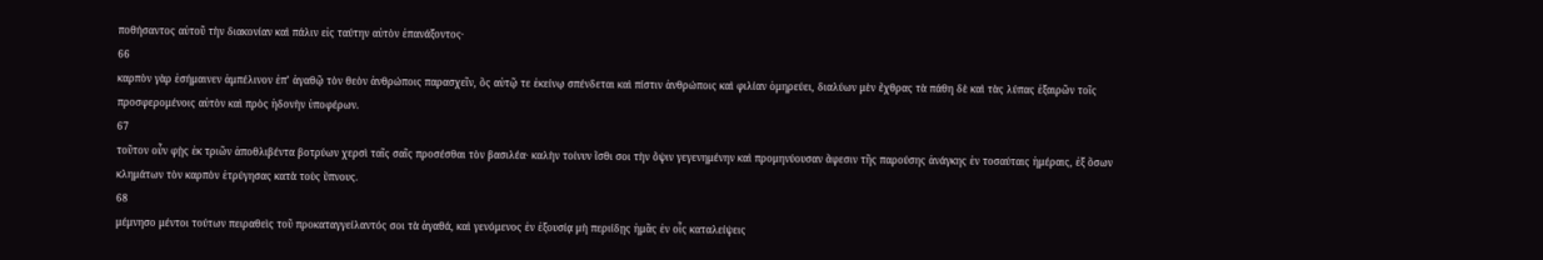ποθήσαντος αὐτοῦ τὴν διακονίαν καὶ πάλιν εἰς ταύτην αὐτὸν ἐπανάξοντος·
66
καρπὸν γὰρ ἐσήμαινεν ἀμπέλινον ἐπʼ ἀγαθῷ τὸν θεὸν ἀνθρώποις παρασχεῖν, ὃς αὐτῷ τε ἐκείνῳ σπένδεται καὶ πίστιν ἀνθρώποις καὶ φιλίαν ὁμηρεύει, διαλύων μὲν ἔχθρας τὰ πάθη δὲ καὶ τὰς λύπας ἐξαιρῶν τοῖς προσφερομένοις αὐτὸν καὶ πρὸς ἡδονὴν ὑποφέρων.
67
τοῦτον οὖν φῂς ἐκ τριῶν ἀποθλιβέντα βοτρύων χερσὶ ταῖς σαῖς προσέσθαι τὸν βασιλέα· καλὴν τοίνυν ἴσθι σοι τὴν ὄψιν γεγενημένην καὶ προμηνύουσαν ἄφεσιν τῆς παρούσης ἀνάγκης ἐν τοσαύταις ἡμέραις, ἐξ ὅσων κλημάτων τὸν καρπὸν ἐτρύγησας κατὰ τοὺς ὕπνους.
68
μέμνησο μέντοι τούτων πειραθεὶς τοῦ προκαταγγείλαντός σοι τὰ ἀγαθά, καὶ γενόμενος ἐν ἐξουσίᾳ μὴ περιίδῃς ἡμᾶς ἐν οἷς καταλείψεις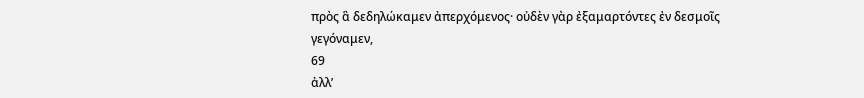πρὸς ἃ δεδηλώκαμεν ἀπερχόμενος· οὐδὲν γὰρ ἐξαμαρτόντες ἐν δεσμοῖς γεγόναμεν,
69
ἀλλʼ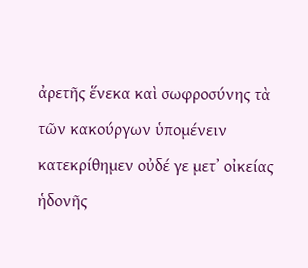ἀρετῆς ἕνεκα καὶ σωφροσύνης τὰ τῶν κακούργων ὑπομένειν κατεκρίθημεν οὐδέ γε μετʼ οἰκείας ἡδονῆς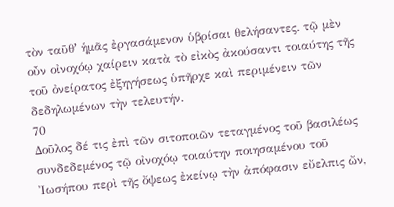τὸν ταῦθʼ ἡμᾶς ἐργασάμενον ὑβρίσαι θελήσαντες. τῷ μὲν οὖν οἰνοχόῳ χαίρειν κατὰ τὸ εἰκὸς ἀκούσαντι τοιαύτης τῆς τοῦ ὀνείρατος ἐξηγήσεως ὑπῆρχε καὶ περιμένειν τῶν δεδηλωμένων τὴν τελευτήν.
70
Δοῦλος δέ τις ἐπὶ τῶν σιτοποιῶν τεταγμένος τοῦ βασιλέως συνδεδεμένος τῷ οἰνοχόῳ τοιαύτην ποιησαμένου τοῦ Ἰωσήπου περὶ τῆς ὄψεως ἐκείνῳ τὴν ἀπόφασιν εὔελπις ὤν,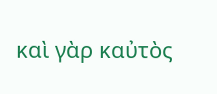καὶ γὰρ καὐτὸς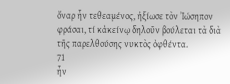ὄναρ ἦν τεθεαμένος, ἠξίωσε τὸν Ἰώσηπον φράσαι, τί κἀκείνῳ δηλοῦν βούλεται τὰ διὰ τῆς παρελθούσης νυκτὸς ὀφθέντα.
71
ἦν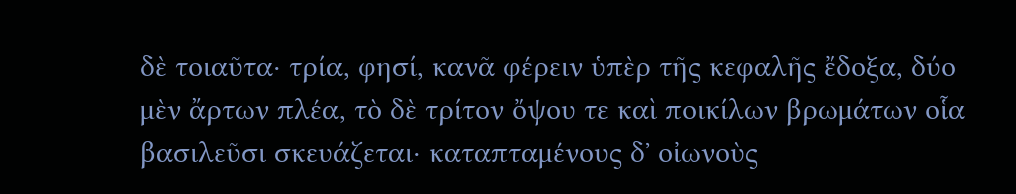δὲ τοιαῦτα· τρία, φησί, κανᾶ φέρειν ὑπὲρ τῆς κεφαλῆς ἔδοξα, δύο μὲν ἄρτων πλέα, τὸ δὲ τρίτον ὄψου τε καὶ ποικίλων βρωμάτων οἷα βασιλεῦσι σκευάζεται· καταπταμένους δʼ οἰωνοὺς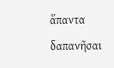ἅπαντα δαπανῆσαι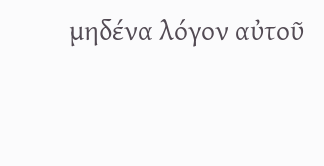μηδένα λόγον αὐτοῦ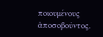ποιουμένους ἀποσοβοῦντος.